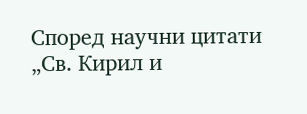Според научни цитати „Св. Кирил и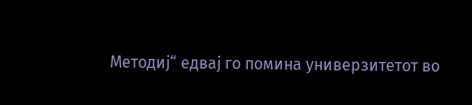Методиј“ едвај го помина универзитетот во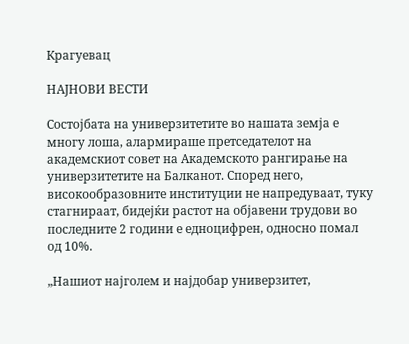Крагуевац

НАЈНОВИ ВЕСТИ

Состојбата на универзитетите во нашата земја е многу лоша, алармираше претседателот на академскиот совет на Академското рангирање на универзитетите на Балканот. Според него, високообразовните институции не напредуваат, туку стагнираат, бидејќи растот на објавени трудови во последните 2 години е едноцифрен, односно помал од 10%.

„Нашиот најголем и најдобар универзитет,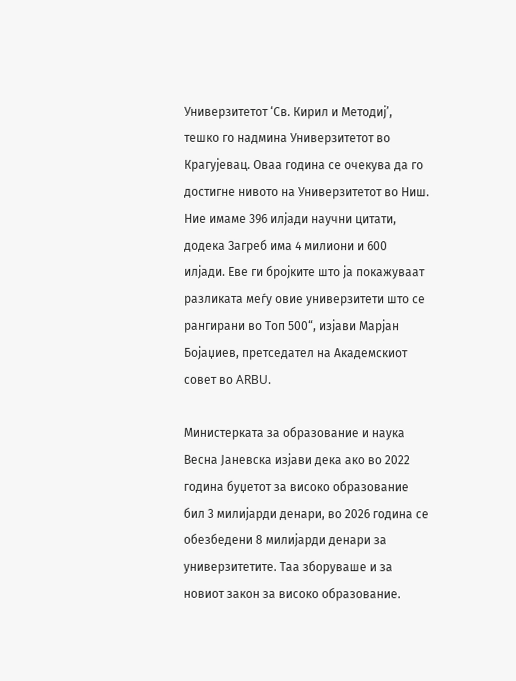Универзитетот ‘Св. Кирил и Методиј’, тешко го надмина Универзитетот во Крагујевац. Оваа година се очекува да го достигне нивото на Универзитетот во Ниш. Ние имаме 396 илјади научни цитати, додека Загреб има 4 милиони и 600 илјади. Еве ги бројките што ја покажуваат разликата меѓу овие универзитети што се рангирани во Топ 500“, изјави Марјан Бојаџиев, претседател на Академскиот совет во ARBU.

Министерката за образование и наука Весна Јаневска изјави дека ако во 2022 година буџетот за високо образование бил 3 милијарди денари, во 2026 година се обезбедени 8 милијарди денари за универзитетите. Таа зборуваше и за новиот закон за високо образование.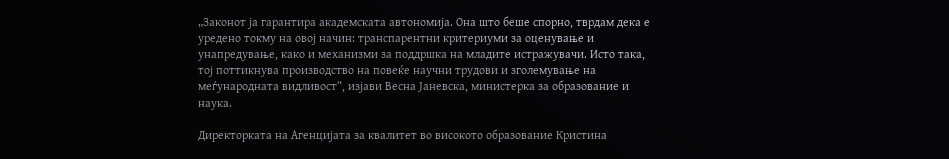„Законот ја гарантира академската автономија. Она што беше спорно, тврдам дека е уредено токму на овој начин: транспарентни критериуми за оценување и унапредување, како и механизми за поддршка на младите истражувачи. Исто така, тој поттикнува производство на повеќе научни трудови и зголемување на меѓународната видливост“, изјави Весна Јаневска, министерка за образование и наука.

Директорката на Агенцијата за квалитет во високото образование Кристина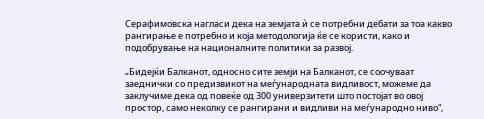Серафимовска нагласи дека на земјата ѝ се потребни дебати за тоа какво рангирање е потребно и која методологија ќе се користи, како и подобрување на националните политики за развој.

„Бидејќи Балканот, односно сите земји на Балканот, се соочуваат заеднички со предизвикот на меѓународната видливост, можеме да заклучиме дека од повеќе од 300 универзитети што постојат во овој простор, само неколку се рангирани и видливи на меѓународно ниво“,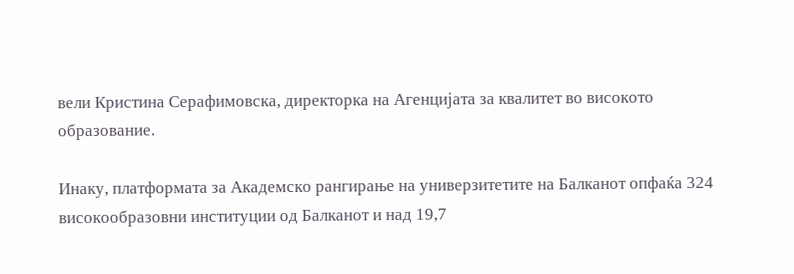вели Кристина Серафимовска, директорка на Агенцијата за квалитет во високото образование.

Инаку, платформата за Академско рангирање на универзитетите на Балканот опфаќа 324 високообразовни институции од Балканот и над 19,7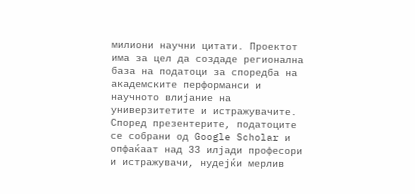милиони научни цитати. Проектот има за цел да создаде регионална база на податоци за споредба на академските перформанси и научното влијание на универзитетите и истражувачите. Според презентерите, податоците се собрани од Google Scholar и опфаќаат над 33 илјади професори и истражувачи, нудејќи мерлив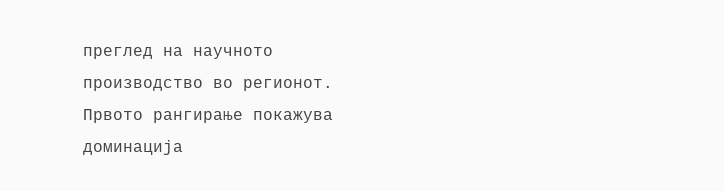преглед на научното производство во регионот. Првото рангирање покажува доминација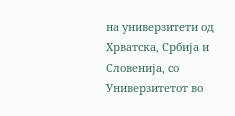на универзитети од Хрватска, Србија и Словенија, со Универзитетот во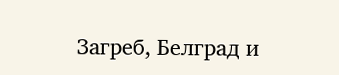Загреб, Белград и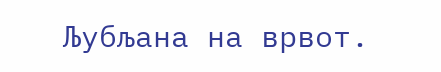Љубљана на врвот.